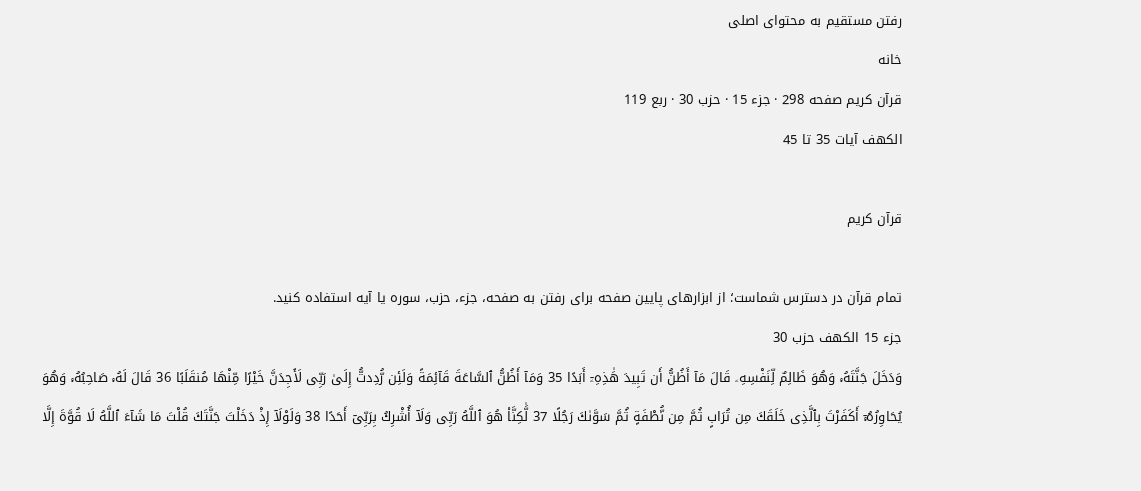رفتن مستقیم به محتوای اصلی
خانه
قرآن کریم صفحه 298 · جزء 15 · حزب 30 · ربع 119
الكهف آیات 35 تا 45

قرآن کریم

تمام قرآن در دسترس شماست؛ از ابزارهای پایین صفحه برای رفتن به صفحه، جزء، حزب، سوره یا آیه استفاده کنید.
جزء 15 الكهف حزب 30
وَدَخَلَ جَنَّتَهُۥ وَهُوَ ظَالِمٌ لِّنَفْسِهِۦ قَالَ مَآ أَظُنُّ أَن تَبِيدَ هَٰذِهِۦٓ أَبَدًا 35 وَمَآ أَظُنُّ ٱلسَّاعَةَ قَآئِمَةً وَلَئِن رُّدِدتُّ إِلَىٰ رَبِّى لَأَجِدَنَّ خَيْرًا مِّنْهَا مُنقَلَبًا 36 قَالَ لَهُۥ صَاحِبُهُۥ وَهُوَ يُحَاوِرُهُۥٓ أَكَفَرْتَ بِٱلَّذِى خَلَقَكَ مِن تُرَابٍ ثُمَّ مِن نُّطْفَةٍ ثُمَّ سَوَّىٰكَ رَجُلًا 37 لَّٰكِنَّا۠ هُوَ ٱللَّهُ رَبِّى وَلَآ أُشْرِكُ بِرَبِّىٓ أَحَدًا 38 وَلَوْلَآ إِذْ دَخَلْتَ جَنَّتَكَ قُلْتَ مَا شَآءَ ٱللَّهُ لَا قُوَّةَ إِلَّا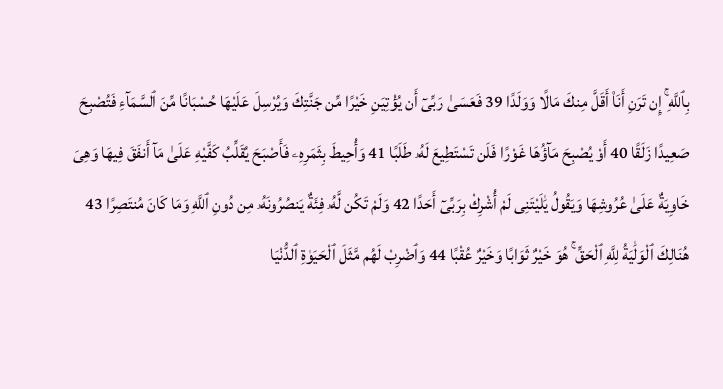بِٱللَّهِ ۚ إِن تَرَنِ أَنَا۠ أَقَلَّ مِنكَ مَالًا وَوَلَدًا 39 فَعَسَىٰ رَبِّىٓ أَن يُؤْتِيَنِ خَيْرًا مِّن جَنَّتِكَ وَيُرْسِلَ عَلَيْهَا حُسْبَانًا مِّنَ ٱلسَّمَآءِ فَتُصْبِحَ صَعِيدًا زَلَقًا 40 أَوْ يُصْبِحَ مَآؤُهَا غَوْرًا فَلَن تَسْتَطِيعَ لَهُۥ طَلَبًا 41 وَأُحِيطَ بِثَمَرِهِۦ فَأَصْبَحَ يُقَلِّبُ كَفَّيْهِ عَلَىٰ مَآ أَنفَقَ فِيهَا وَهِىَ خَاوِيَةٌ عَلَىٰ عُرُوشِهَا وَيَقُولُ يَٰلَيْتَنِى لَمْ أُشْرِكْ بِرَبِّىٓ أَحَدًا 42 وَلَمْ تَكُن لَّهُۥ فِئَةٌ يَنصُرُونَهُۥ مِن دُونِ ٱللَّهِ وَمَا كَانَ مُنتَصِرًا 43 هُنَالِكَ ٱلْوَلَٰيَةُ لِلَّهِ ٱلْحَقِّ ۚ هُوَ خَيْرٌ ثَوَابًا وَخَيْرٌ عُقْبًا 44 وَٱضْرِبْ لَهُم مَّثَلَ ٱلْحَيَوٰةِ ٱلدُّنْيَا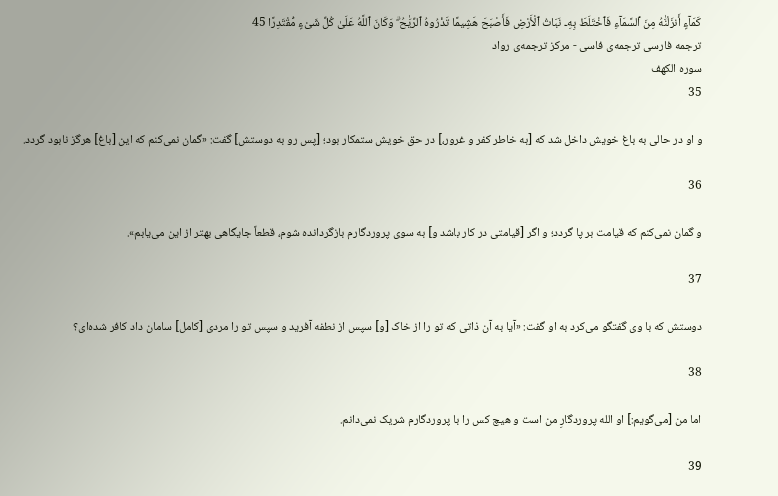كَمَآءٍ أَنزَلْنَٰهُ مِنَ ٱلسَّمَآءِ فَٱخْتَلَطَ بِهِۦ نَبَاتُ ٱلْأَرْضِ فَأَصْبَحَ هَشِيمًا تَذْرُوهُ ٱلرِّيَٰحُ ۗ وَكَانَ ٱللَّهُ عَلَىٰ كُلِّ شَىْءٍ مُّقْتَدِرًا 45
ترجمه فارسی ترجمه‌ى فاسی - مركز ترجمه‌ى رواد
سوره الكهف
35

و او در حالی به باغ خویش داخل شد ‌که [به خاطر کفر و غرور،] در حق خویش ستمکار بود؛ [پس رو به دوستش] گفت: «گمان نمی‌کنم که این [باغ] هرگز نابود گردد.

36

و گمان نمی‌کنم که قیامت بر پا گردد؛ و اگر [قیامتی در کار باشد و] به سوی پروردگارم بازگردانده شوم، قطعاً جایگاهی بهتر از این می‌یابم».

37

دوستش که با وی گفتگو می‌کرد به او گفت: «آیا به آن ذاتی‌ که تو را از خاک [و] سپس از نطفه آفرید و سپس تو را مردی [کامل] سامان داد کافر شده‌ای؟

38

اما من [می‌گویم:] او الله پروردگارِ من است و هیچ کس را با پروردگارم شریک نمی‌دانم.

39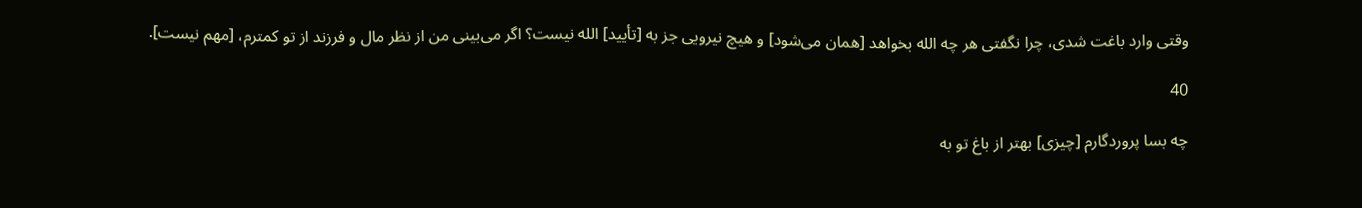وقتی وارد باغت شدی، چرا نگفتی هر چه الله بخواهد [همان می‌شود] و هیچ نیرویى جز به [تأیید] الله نیست؟ اگر می‌بینی من از نظر مال و فرزند از تو کمترم، [مهم نیست].

40

چه بسا پروردگارم [چیزی] بهتر از باغ تو به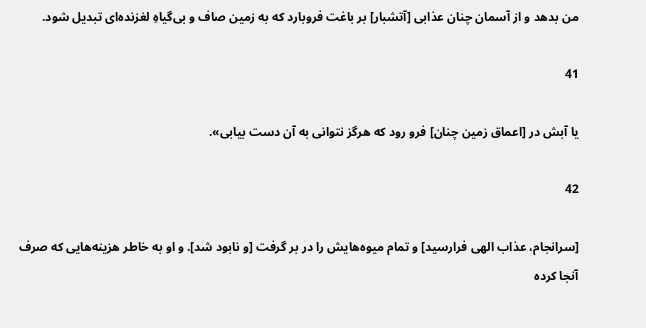من بدهد و از آسمان چنان عذابی [آتشبار] بر باغت فروبارد که به زمین صاف و بی‌گیاهِ لغزنده‌ای تبدیل شود.

41

یا آبش در [اعماق زمین چنان] فرو رود که هرگز نتوانی به آن دست بیابی».

42

[سرانجام، عذاب الهی فرارسید] و تمام میوه‌هایش را در بر گرفت [و نابود شد]. و او به خاطر هزینه‌هایی که صرف آنجا کرده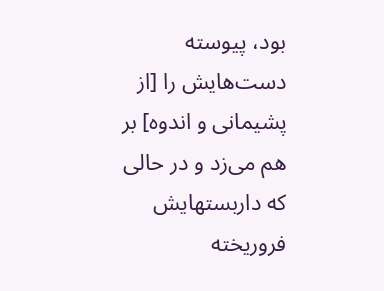بود، پیوسته دست‌هایش را [از پشیمانی و اندوه] بر هم می‌زد و در حالی‌ که داربستهایش فروریخته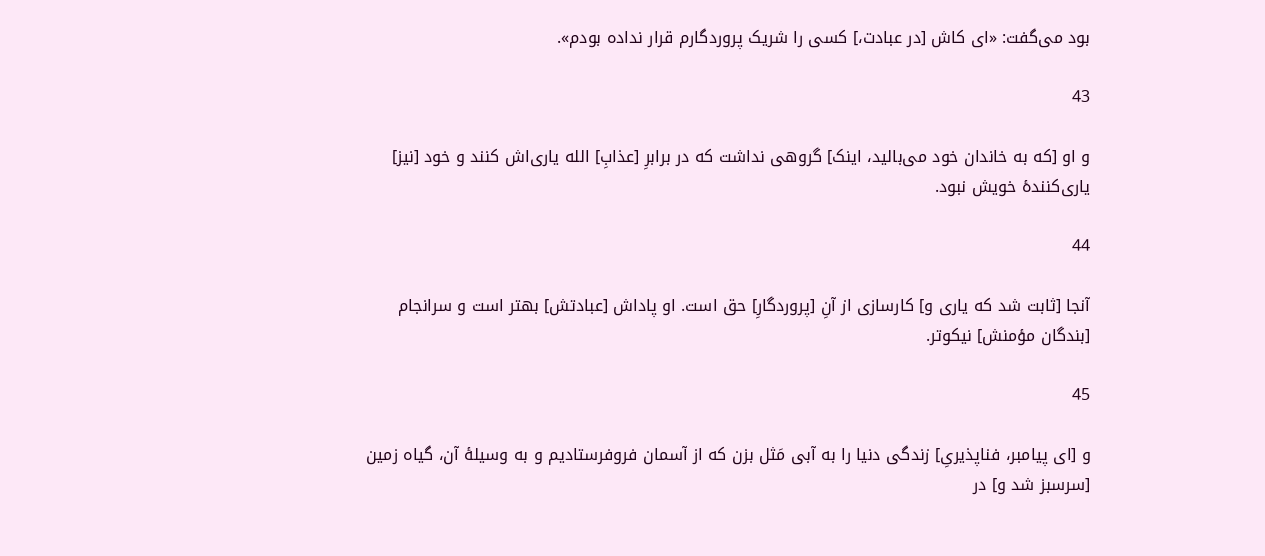بود می‌گفت: «ای کاش [در عبادت،] کسی را شریک پروردگارم قرار نداده بودم».

43

و او [که به خاندان خود می‌بالید، اینک] گروهی نداشت که در برابرِ [عذابِ] الله یاری‌اش کنند و خود [نیز] یاری‌کنندۀ خویش نبود.

44

آنجا [ثابت شد که یاری و] کارسازی از آنِ [پروردگارِ] حق است. او پاداش [عبادتش] بهتر است و سرانجام [بندگان مؤمنش] نیکوتر.

45

و [ای پیامبر، فناپذیریِ] زندگی دنیا را به آبی مَثل بزن که از آسمان فروفرستادیم و به وسیلۀ آن، گیاه زمین [سرسبز شد و] در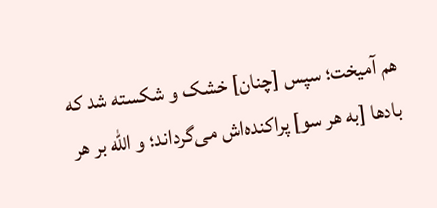هم ‌آمیخت؛ سپس [چنان‌] خشک و شكسته شد كه بادها [به هر سو] پراكنده‌اش مى‌گرداند؛ و الله بر هر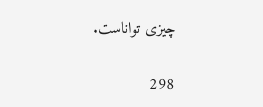چیزی تواناست.

298